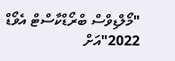"މޯލްޑިވްސް ބްރޯޑްކާސްޓް އެވޯޑް 2022"އަށް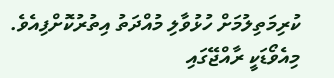ކުރިމަތިލުމަށް ހުޅުވާލި މުއްދަތު އިތުރުކޮށްފިއެވެ.
މިއެވޯޑަކީ ރާއްޖޭގައި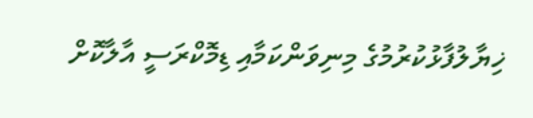ޚިޔާލުފާޅުކުރުމުގެ މިނިވަންކަމާއި ޑިމޮކްރަސީ އާލާކޮށް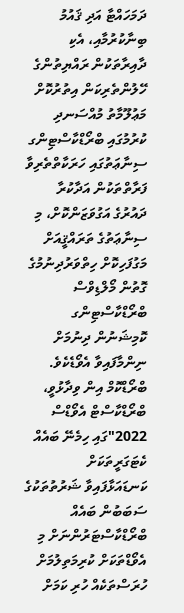ދަމަހައްޓާ އަދި ޤައުމު ބިނާކުރުމާއި، އެކި ދާއިރާތަކުން ރައްޔިތުންގެ ހޭލުންތެރިކަން އިތުރުކޮށް މަޢުލޫމާތު މުއްސަނދި ކުރުމުގައި ބްރޯޑްކާސްޓިންގ ސިނާޢަތުގައި ހަރަކާތްތެރިވާ ފަރާތްތަކުން އަދާކުރާ ދައުރުގެ އަގުވަޒަންކޮށް، މި ސިނާޢަތުގެ ތަރައްޤީއަށް މަގުފަހިކޮށް ހިތްވަރުދިނުމުގެ ގޮތުން މޯލްޑިވްސް ބްރޯޑްކާސްޓިންގ ކޮމިޝަނުން ދިނުމަށް ނިންމާފައިވާ އެވޯޑެކެވެ.
ބްރޯޑްކޮމް އިން ވިދާޅުވީ، ބްރޯޑްކާސްޓް އެވޯޑްސް 2022"ގައި ހިމެނޭ ބައެއް ކެޓަގަރީތަކަށް ކަނޑައަޅާފައިވާ ޝަރުތުތަކުގެ ސަބަބުން ބައެއް ބްރޯޑްކާސްޓަރުންނަށް މި އެވޯޑްތަކަށް ކުރިމަތިލުމަށް ހުރަސްތަކެއް ހުރި ކަމަށް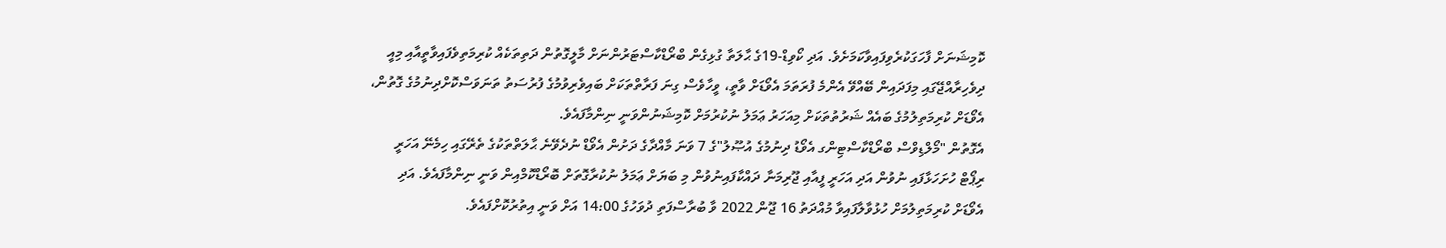ކޮމިޝަނަށް ފާހަގަކުރެވިފައިވާކަމަށެވެ. އަދި ކޯވިޑް-19ގެ ޙާލަތާ ގުޅިގެން ބްރޯޑްކާސްޓަރުންނަށް މާލީގޮތުން ދަތިތަކެއް ކުރިމަތިވެފައިވާތީއާއި މިއީ ދިވެހިރާއްޖޭގައި މިފަދައިން ބޭއްވޭ އެންމެ ފުރަތަމަ އެވޯޑަށް ވާތީ، ވީހާވެސް ގިނަ ފަރާތްތަކަށް ބައިވެރިވުމުގެ ފުރުސަތު ތަނަވަސްކޮށްދިނުމުގެ ގޮތުން، އެވޯޑަށް ކުރިމަތިލުމުގެ ބައެއް ޝަރުތުތަކަށް މިއަހަރު ޢަމަލު ނުކުރުމަށް ކޮމިޝަނުންވަނީ ނިންމާފައެވެ.
އެގޮތުން "މޯލްޑިވްސް ބްރޯޑްކާސްޓިންގ އެވޯޑު ދިނުމުގެ އުޞޫލު"ގެ 7 ވަނަ މާއްދާގެ ދަށުން އެވޯޑް ނުދެވޭނެ ޙާލަތްތަކުގެ ތެރޭގައި ހިމެނޭ އަހަރީ ރިޕޯޓް ހުށަހަޅާފައި ނުވުން އަދި އަހަރީ ފީއާއި ޖޫރިމަނާ ދައްކާފައިނުވުން މި ބަޔަށް ޢަމަލު ނުކުރާގޮތަށް ބޮރޯޑްކޮމްއިން ވަނީ ނިންމާފައެވެ. އަދި އެވޯޑަށް ކުރިމަތިލުމަށް ހުޅުވާލާފައިވާ މުއްދަތު 16 ޖޫން 2022 ވާ ބުރާސްފަތި ދުވަހުގެ 14:00 އަށް ވަނީ އިތުރުކޮށްފައެވެ.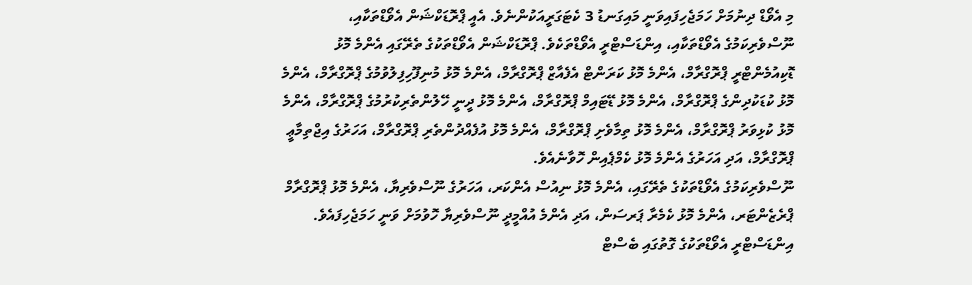މި އެވޯޑް ދިނުމަށް ހަމަޖެހިފައިވަނީ މައިގަނޑު 3 ކެޓަގަރީއަކުންނެވެ. އެއީ ޕްރޮޑަކްޝަން އެވޯޑްތަކާއި، ނޫސްވެރިކަމުގެ އެވޯޑްތަކާއި، އިންޑަސްޓްރީ އެވޯޑްތަކެވެ. ޕްރޮޑަކްޝަން އެވޯޑްތަކުގެ ތެރޭގައި އެންމެ މޮޅު ޑޮކިއުމެންޓްރީ ޕްރޮގްރާމް، އެންމެ މޮޅު ކަރަންޓް އެފެއާޒް ޕްރޮގްރާމް، އެންމެ މޮޅު މުނިފޫހިފިލުވުމުގެ ޕްރޮގްރާމް، އެންމެ މޮޅު ކުޑަކުދިންގެ ޕްރޮގްރާމް، އެންމެ މޮޅު ޑޭޓައިމް ޕްރޮގްރާމް، އެންމެ މޮޅު ދީނީ ހޭލުންތެރިކުރުމުގެ ޕްރޮގްރާމް، އެންމެ މޮޅު ކުޅިވަރު ޕްރޮގްރާމް، އެންމެ މޮޅު ތިމާވެށި ޕްރޮގްރާމް، އެންމެ މޮޅު އުފެއްދުންތެރި ޕްރޮގްރާމް، އަހަރުގެ އިޖްތިމާޢީ ޕްރޮގްރާމް، އަދި އަހަރުގެ އެންމެ މޮޅު ކެމްޕެއިން ހޮވާނެއެވެ.
ނޫސްވެރިކަމުގެ އެވޯޑްތަކުގެ ތެރޭގައި، އެންމެ މޮޅު ނިއުސް އެންކަރ، އަހަރުގެ ނޫސްވެރިޔާ، އެންމެ މޮޅު ޕްރޮގްރާމް ޕްރެޒެންޓަރ، އެންމެ މޮޅު ކެމެރާ ޕަރސަން، އަދި އެންމެ އުއްމީދީ ނޫސްވެރިޔާ ހޮވުމަށް ވަނީ ހަމަޖެހިފައެވެ. އިންޑަސްޓްރީ އެވޯޑްތަކުގެ ގޮތުގައި ބެސްޓް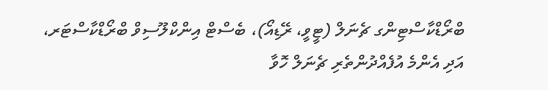ބްރޯޑްކާސްޓިންގ ޗެނަލް (ޓީވީ، ރޭޑިއޯ)، ބެސްޓް އިންކްލޫސިވް ބްރޯޑްކާސްޓަރ، އަދި އެންމެ އުފެއްދުންތެރި ޗެނަލް ހޮވާ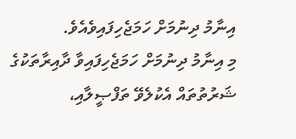އިނާމު ދިނުމަށް ހަމަޖެހިފައިވެއެވެ.
މި އިނާމު ދިނުމަށް ހަމަޖެހިފައިވާ ދާއިރާތަކުގެ ޝަރުތުތައް އެކުލެވޭ ތަފްޞީލާއި،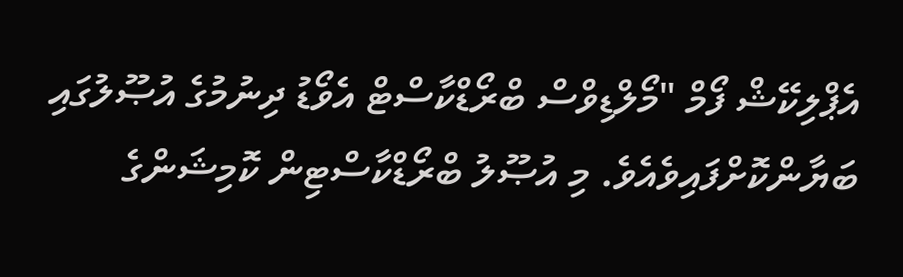އެޕްލިކޭޝް ފޯމް "މޯލްޑިވްސް ބްރޯޑްކާސްޓް އެވޯޑު ދިނުމުގެ އުޞޫލުގައި ބަޔާންކޮށްފައިވެއެވެ. މި އުޞޫލު ބްރޯޑްކާސްޓިން ކޮމިޝަންގެ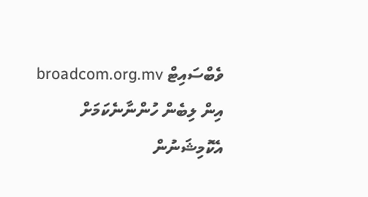ވެބްސައިޓް broadcom.org.mv އިން ލިބެން ހުންނާނެކަމަށް އެކޮމިޝަނުން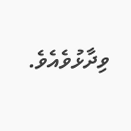ވިދާޅުވެއެވެ.